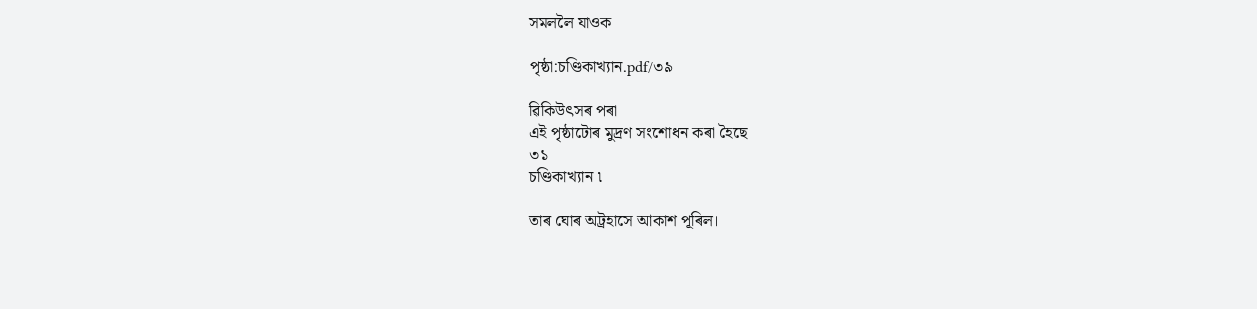সমললৈ যাওক

পৃষ্ঠা:চণ্ডিকাখ্যান.pdf/৩৯

ৱিকিউৎসৰ পৰা
এই পৃষ্ঠাটোৰ মুদ্ৰণ সংশোধন কৰা হৈছে
৩১
চণ্ডিকাখ্যান ৷

তাৰ ঘোৰ অট্ৰহাসে আকাশ পূৰিল।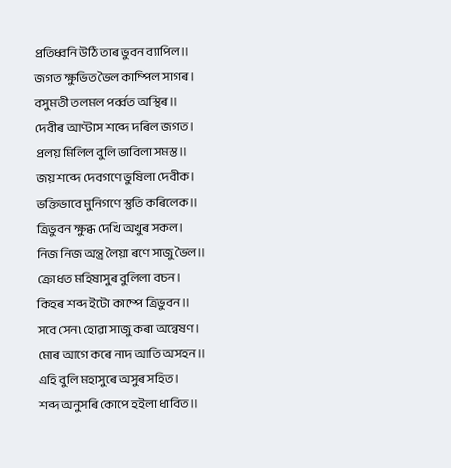প্ৰতিধ্বনি উঠি তাৰ ভুবন ব্যাপিল॥
জগত ক্ষুভিত ভৈল কাম্পিল সাগৰ।
বসুমতী তলমল পৰ্ব্বত অস্থিৰ॥
দেবীৰ আণ্টাস শব্দে দৰিল জগত।
প্ৰলয় মিলিল বুলি ভাবিলা সমস্ত॥
জয় শব্দে দেবগণে ভুষিলা দেবীক।
ভক্তিভাবে মুনিগণে স্তুতি কৰিলেক॥
ত্ৰিভুবন ক্ষুব্ধ দেখি অখুৰ সকল।
নিজ নিজ অন্ত্ৰ লৈয়া ৰণে সাজু ভৈল॥
ক্ৰোধত মহিষাসুৰ বুলিলা বচন।
কিহৰ শব্দ ইটো কাম্পে ত্ৰিভুবন॥
সবে সেন৷ হোৱা সাজু কৰা অন্বেষণ।
মোৰ আগে কৰে নাদ আতি অসহন॥
এহি বুলি মহাসুৰে অসুৰ সহিত।
শব্দ অনুসৰি কোপে হইলা ধাবিত॥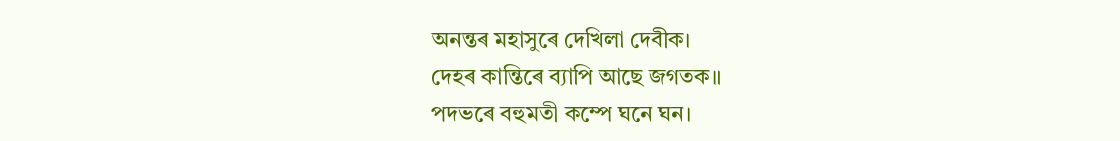অনন্তৰ মহাসুৰে দেখিলা দেবীক।
দেহৰ কান্তিৰে ব্যাপি আছে জগতক॥
পদভৰে বহুমতী কম্পে ঘনে ঘন।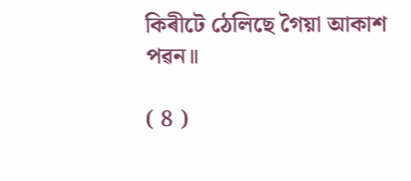কিৰীটে ঠেলিছে গৈয়া আকাশ পৱন॥

( 8 )